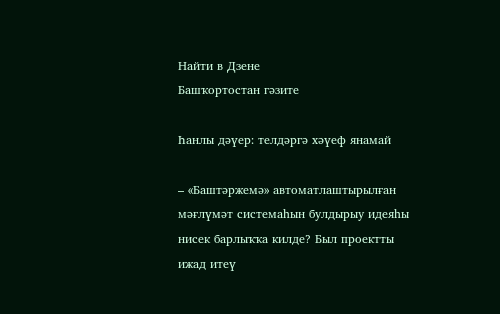Найти в Дзене
Башҡортостан гәзите

Һанлы дәүер: телдәргә хәүеф янамай

– «Баштәржемә» автоматлаштырылған мәғлүмәт системаһын булдырыу идеяһы нисек барлыҡҡа килде? Был проектты ижад итеү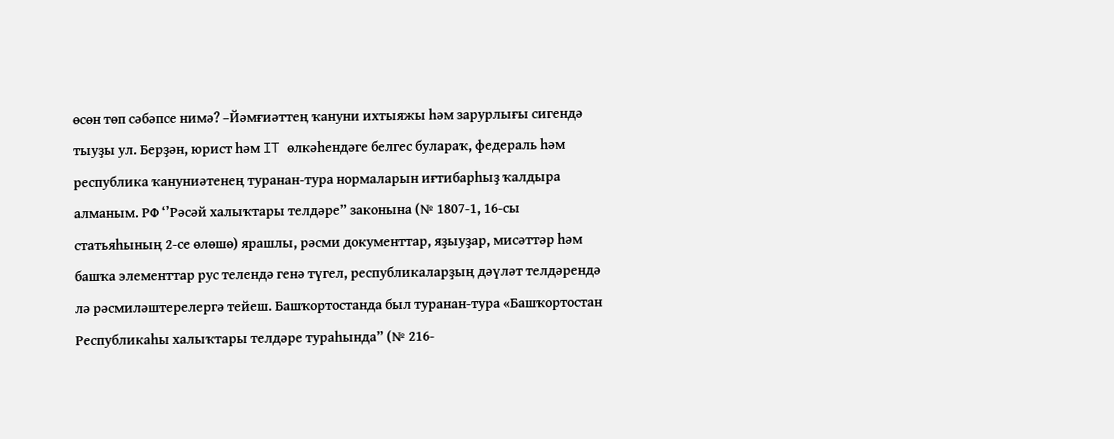өсөн төп сәбәпсе нимә? –Йәмғиәттең ҡануни ихтыяжы һәм зарурлығы сигендә тыуҙы ул. Берҙән, юрист һәм IT өлкәһендәге белгес булараҡ, федераль һәм республика ҡануниәтенең туранан-тура нормаларын иғтибарһыҙ ҡалдыра алманым. РФ ‘’Рәсәй халыҡтары телдәре” законына (№ 1807-1, 16-сы статьяһының 2-се өлөшө) ярашлы, рәсми документтар, яҙыуҙар, мисәттәр һәм башҡа элементтар рус телендә генә түгел, республикаларҙың дәүләт телдәрендә лә рәсмиләштерелергә тейеш. Башҡортостанда был туранан-тура «Башҡортостан Республикаһы халыҡтары телдәре тураһында” (№ 216-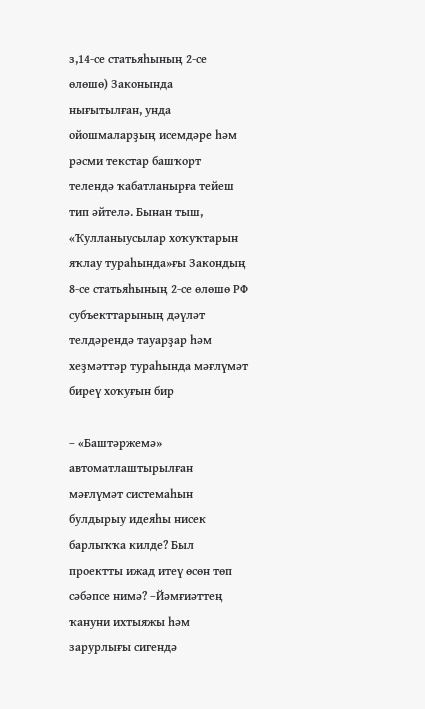з,14-се статьяһының 2-се өлөшө) Законында нығытылған, унда ойошмаларҙың исемдәре һәм рәсми текстар башҡорт телендә ҡабатланырға тейеш тип әйтелә. Бынан тыш, «Ҡулланыусылар хоҡуҡтарын яҡлау тураһында»ғы Закондың 8-се статьяһының 2-се өлөшө РФ субъекттарының дәүләт телдәрендә тауарҙар һәм хеҙмәттәр тураһында мәғлүмәт биреү хоҡуғын бир

– «Баштәржемә» автоматлаштырылған мәғлүмәт системаһын булдырыу идеяһы нисек барлыҡҡа килде? Был проектты ижад итеү өсөн төп сәбәпсе нимә? –Йәмғиәттең ҡануни ихтыяжы һәм зарурлығы сигендә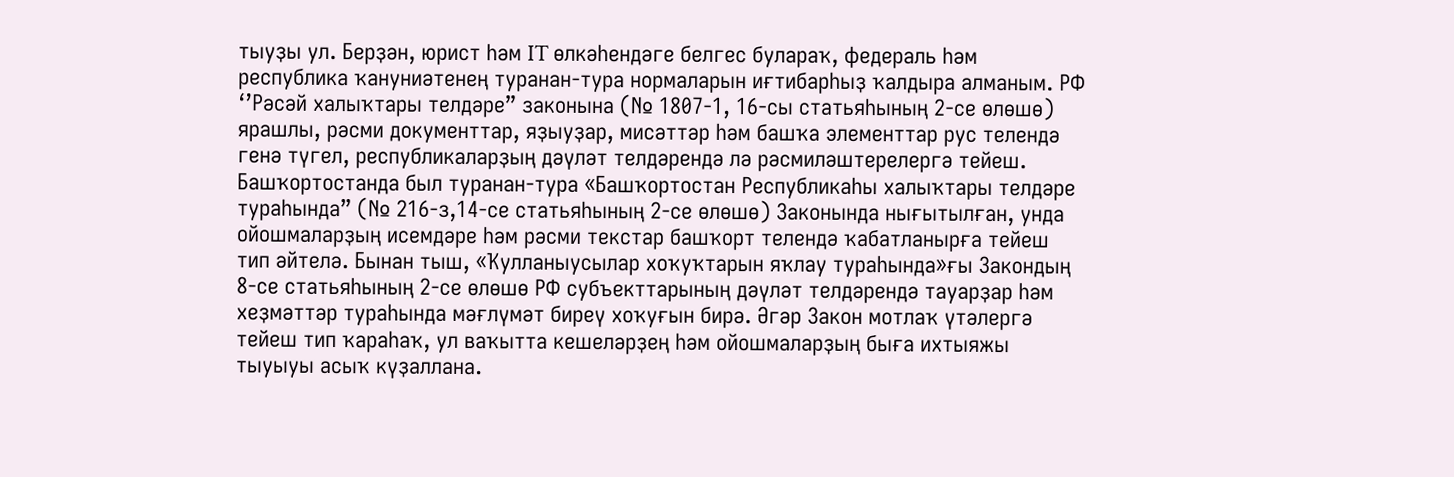тыуҙы ул. Берҙән, юрист һәм IT өлкәһендәге белгес булараҡ, федераль һәм республика ҡануниәтенең туранан-тура нормаларын иғтибарһыҙ ҡалдыра алманым. РФ ‘’Рәсәй халыҡтары телдәре” законына (№ 1807-1, 16-сы статьяһының 2-се өлөшө) ярашлы, рәсми документтар, яҙыуҙар, мисәттәр һәм башҡа элементтар рус телендә генә түгел, республикаларҙың дәүләт телдәрендә лә рәсмиләштерелергә тейеш. Башҡортостанда был туранан-тура «Башҡортостан Республикаһы халыҡтары телдәре тураһында” (№ 216-з,14-се статьяһының 2-се өлөшө) Законында нығытылған, унда ойошмаларҙың исемдәре һәм рәсми текстар башҡорт телендә ҡабатланырға тейеш тип әйтелә. Бынан тыш, «Ҡулланыусылар хоҡуҡтарын яҡлау тураһында»ғы Закондың 8-се статьяһының 2-се өлөшө РФ субъекттарының дәүләт телдәрендә тауарҙар һәм хеҙмәттәр тураһында мәғлүмәт биреү хоҡуғын бирә. Әгәр Закон мотлаҡ үтәлергә тейеш тип ҡараһаҡ, ул ваҡытта кешеләрҙең һәм ойошмаларҙың быға ихтыяжы тыуыуы асыҡ күҙаллана.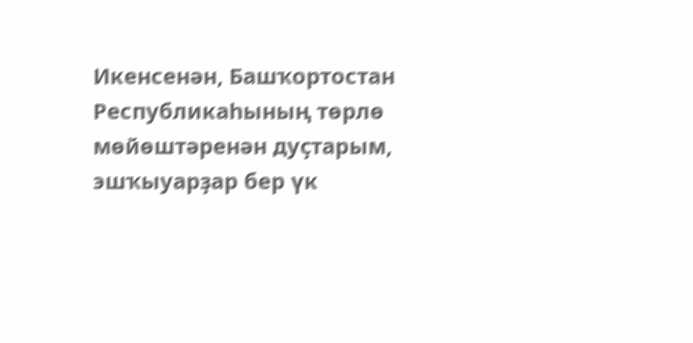Икенсенән, Башҡортостан Республикаһының төрлө мөйөштәренән дуҫтарым, эшҡыуарҙар бер үк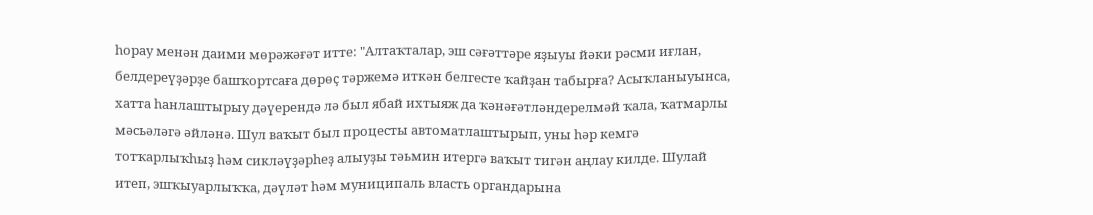һорау менән даими мөрәжәғәт итте: "Алтаҡталар, эш сәғәттәре яҙыуы йәки рәсми иғлан, белдереүҙәрҙе башҡортсаға дөрөҫ тәржемә иткән белгесте ҡайҙан табырға? Асыҡланыуынса, хатта һанлаштырыу дәүерендә лә был ябай ихтыяж да ҡәнәғәтләндерелмәй ҡала, ҡатмарлы мәсьәләгә әйләнә. Шул ваҡыт был процесты автоматлаштырып, уны һәр кемгә тотҡарлыҡһыҙ һәм сикләүҙәрһеҙ алыуҙы тәьмин итергә ваҡыт тигән аңлау килде. Шулай итеп, эшҡыуарлыҡҡа, дәүләт һәм муниципаль власть органдарына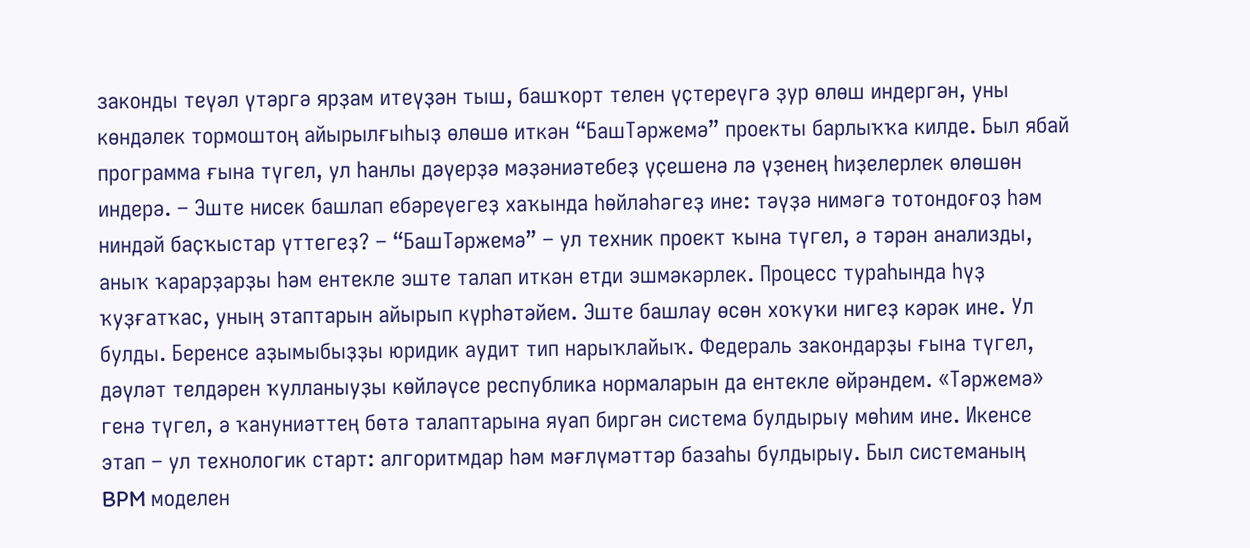законды теүәл үтәргә ярҙам итеүҙән тыш, башҡорт телен үҫтереүгә ҙур өлөш индергән, уны көндәлек тормоштоң айырылғыһыҙ өлөшө иткән “БашТәржемә” проекты барлыҡҡа килде. Был ябай программа ғына түгел, ул һанлы дәүерҙә мәҙәниәтебеҙ үҫешенә лә үҙенең һиҙелерлек өлөшөн индерә. – Эште нисек башлап ебәреүегеҙ хаҡында һөйләһәгеҙ ине: тәүҙә нимәгә тотондоғоҙ һәм ниндәй баҫҡыстар үттегеҙ? – “БашТәржемә” – ул техник проект ҡына түгел, ә тәрән анализды, аныҡ ҡарарҙарҙы һәм ентекле эште талап иткән етди эшмәкәрлек. Процесс тураһында һүҙ ҡуҙғатҡас, уның этаптарын айырып күрһәтәйем. Эште башлау өсөн хоҡуҡи нигеҙ кәрәк ине. Ул булды. Беренсе аҙымыбыҙҙы юридик аудит тип нарыҡлайыҡ. Федераль закондарҙы ғына түгел, дәүләт телдәрен ҡулланыуҙы көйләүсе республика нормаларын да ентекле өйрәндем. «Тәржемә» генә түгел, ә ҡануниәттең бөтә талаптарына яуап биргән система булдырыу мөһим ине. Икенсе этап – ул технологик старт: алгоритмдар һәм мәғлүмәттәр базаһы булдырыу. Был системаның BPM моделен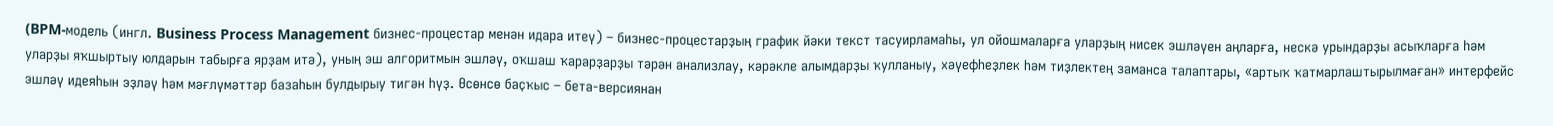(BPM-модель (ингл. Business Process Management бизнес-процестар менән идара итеү) – бизнес-процестарҙың график йәки текст тасуирламаһы, ул ойошмаларға уларҙың нисек эшләүен аңларға, нескә урындарҙы асыҡларға һәм уларҙы яҡшыртыу юлдарын табырға ярҙам итә), уның эш алгоритмын эшләү, оҡшаш ҡарарҙарҙы тәрән анализлау, кәрәкле алымдарҙы ҡулланыу, хәүефһеҙлек һәм тиҙлектең заманса талаптары, «артыҡ ҡатмарлаштырылмаған» интерфейс эшләү идеяһын эҙләү һәм мәғлүмәттәр базаһын булдырыу тигән һүҙ. Өсөнсө баҫҡыс – бета-версиянан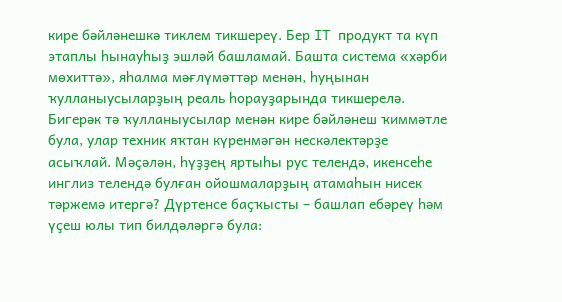кире бәйләнешкә тиклем тикшереү. Бер IT продукт та күп этаплы һынауһыҙ эшләй башламай. Башта система «хәрби мөхиттә», яһалма мәғлүмәттәр менән, һуңынан ҡулланыусыларҙың реаль һорауҙарында тикшерелә. Бигерәк тә ҡулланыусылар менән кире бәйләнеш ҡиммәтле була, улар техник яҡтан күренмәгән нескәлектәрҙе асыҡлай. Мәҫәлән, һүҙҙең яртыһы рус телендә, икенсеһе инглиз телендә булған ойошмаларҙың атамаһын нисек тәржемә итергә? Дүртенсе баҫҡысты – башлап ебәреү һәм үҫеш юлы тип билдәләргә була: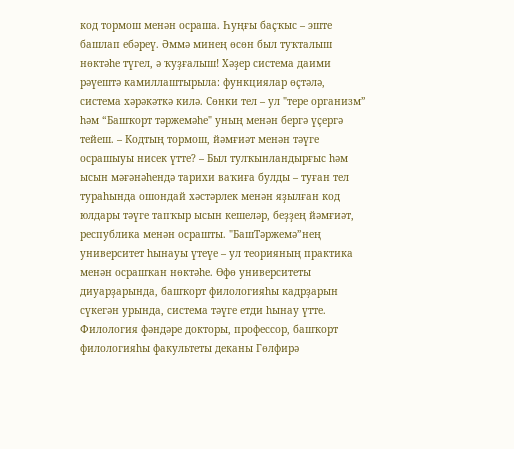код тормош менән осраша. Һуңғы баҫҡыс – эште башлап ебәреү. Әммә минең өсөн был туҡталыш нөктәһе түгел, ә ҡуҙғалыш! Хәҙер система даими рәүештә камиллаштырыла: функциялар өҫтәлә, система хәрәкәткә килә. Сөнки тел – ул "тере организм” һәм “Башҡорт тәржемәһе" уның менән бергә үҫергә тейеш. – Кодтың тормош, йәмғиәт менән тәүге осрашыуы нисек үтте? – Был тулҡынландырғыс һәм ысын мәғәнәһендә тарихи ваҡиға булды – туған тел тураһында ошондай хәстәрлек менән яҙылған код юлдары тәүге тапҡыр ысын кешеләр, беҙҙең йәмғиәт, республика менән осрашты. "БашТәржемә”нең университет һынауы үтеүе – ул теорияның практика менән осрашҡан нөктәһе. Өфө университеты диуарҙарында, башҡорт филологияһы кадрҙарын сүкегән урында, система тәүге етди һынау үтте. Филология фәндәре докторы, профессор, башҡорт филологияһы факультеты деканы Гөлфирә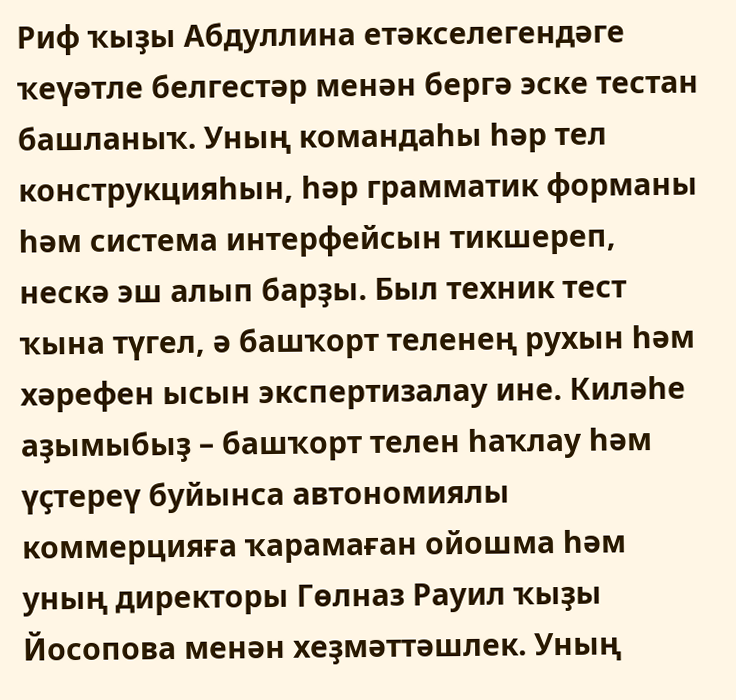Риф ҡыҙы Абдуллина етәкселегендәге ҡеүәтле белгестәр менән бергә эске тестан башланыҡ. Уның командаһы һәр тел конструкцияһын, һәр грамматик форманы һәм система интерфейсын тикшереп, нескә эш алып барҙы. Был техник тест ҡына түгел, ә башҡорт теленең рухын һәм хәрефен ысын экспертизалау ине. Киләһе аҙымыбыҙ – башҡорт телен һаҡлау һәм үҫтереү буйынса автономиялы коммерцияға ҡарамаған ойошма һәм уның директоры Гөлназ Рауил ҡыҙы Йосопова менән хеҙмәттәшлек. Уның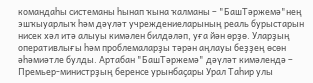командаһы системаны һынап ҡына ҡалманы – "БашТәржемә"нең эшҡыуарлыҡ һәм дәүләт учреждениеларының реаль бурыстарын нисек хәл итә алыуы кимәлен билдәләп, уға йән өрҙө. Уларҙың оперативлығы һәм проблемаларҙы тәрән аңлауы беҙҙең өсөн әһәмиәтле булды. Артабан "БашТәржемә" дәүләт кимәлендә – Премьер-министрҙың беренсе урынбаҫары Урал Таһир улы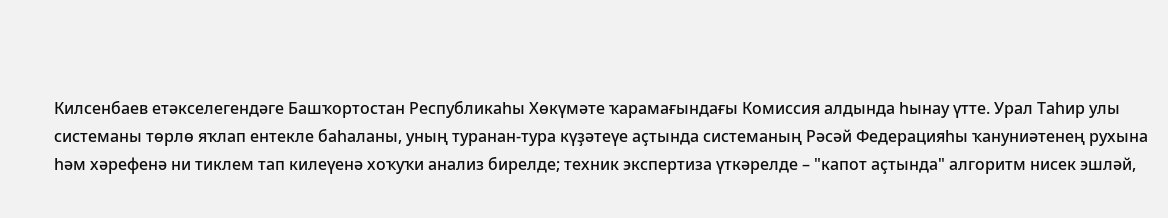Килсенбаев етәкселегендәге Башҡортостан Республикаһы Хөкүмәте ҡарамағындағы Комиссия алдында һынау үтте. Урал Таһир улы системаны төрлө яҡлап ентекле баһаланы, уның туранан-тура күҙәтеүе аҫтында системаның Рәсәй Федерацияһы ҡануниәтенең рухына һәм хәрефенә ни тиклем тап килеүенә хоҡуҡи анализ бирелде; техник экспертиза үткәрелде – "капот аҫтында" алгоритм нисек эшләй,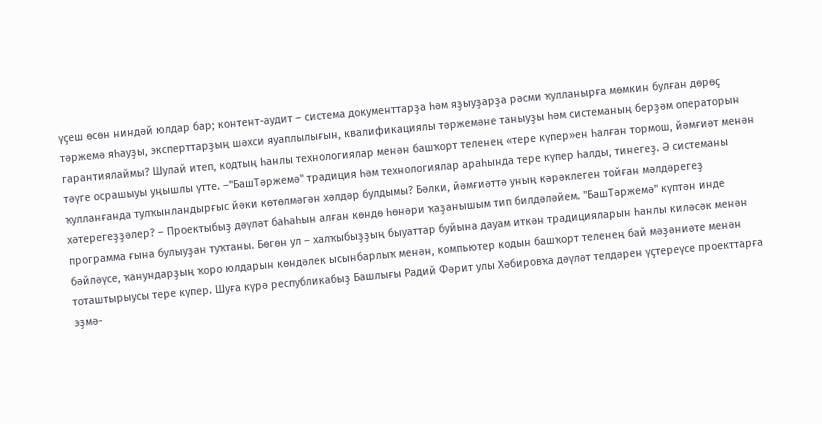үҫеш өсөн ниндәй юлдар бар; контент-аудит – система документтарҙа һәм яҙыуҙарҙа рәсми ҡулланырға мөмкин булған дөрөҫ тәржемә яһауҙы, эксперттарҙың шәхси яуаплылығын, квалификациялы тәржемәне таныуҙы һәм системаның берҙәм операторын гарантиялаймы? Шулай итеп, кодтың һанлы технологиялар менән башҡорт теленең «тере күпер»ен һалған тормош, йәмғиәт менән тәүге осрашыуы уңышлы үтте. –"БашТәржемә" традиция һәм технологиялар араһында тере күпер һалды, тинегеҙ. Ә системаны ҡулланғанда тулҡынландырғыс йәки көтөлмәгән хәлдәр булдымы? Бәлки, йәмғиәттә уның кәрәклеген тойған мәлдәрегеҙ хәтерегеҙҙәлер? – Проектыбыҙ дәүләт баһаһын алған көндө һөнәри ҡаҙанышым тип билдәләйем. "БашТәржемә" күптән инде программа ғына булыуҙан туҡтаны. Бөгөн ул – халҡыбыҙҙың быуаттар буйына дауам иткән традицияларын һанлы киләсәк менән бәйләүсе, ҡанундарҙың ҡоро юлдарын көндәлек ысынбарлыҡ менән, компьютер кодын башҡорт теленең бай мәҙәниәте менән тоташтырыусы тере күпер. Шуға күрә республикабыҙ Башлығы Радий Фәрит улы Хәбировҡа дәүләт телдәрен үҫтереүсе проекттарға эҙмә-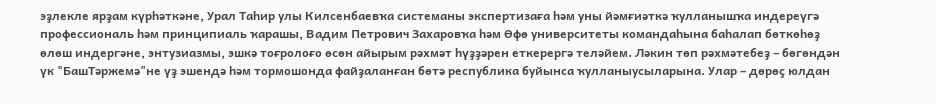эҙлекле ярҙам күрһәткәне, Урал Таһир улы Килсенбаевҡа системаны экспертизаға һәм уны йәмғиәткә ҡулланышҡа индереүгә профессиональ һәм принципиаль ҡарашы, Вадим Петрович Захаровҡа һәм Өфө университеты командаһына баһалап бөткөһөҙ өлөш индергәне, энтузиазмы, эшкә тоғролоғо өсөн айырым рәхмәт һүҙҙәрен еткерергә теләйем. Ләкин төп рәхмәтебеҙ – бөгөндән үк "БашТәржемә"не үҙ эшендә һәм тормошонда файҙаланған бөтә республика буйынса ҡулланыусыларына. Улар – дөрөҫ юлдан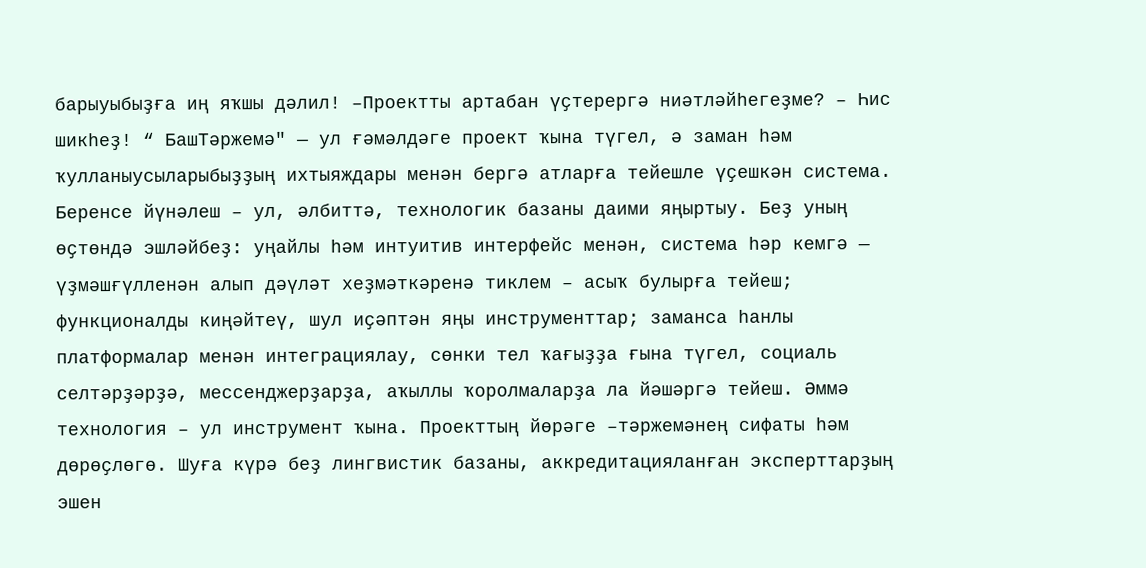барыуыбыҙға иң яҡшы дәлил! –Проектты артабан үҫтерергә ниәтләйһегеҙме? – Һис шикһеҙ! “ БашТәржемә" — ул ғәмәлдәге проект ҡына түгел, ә заман һәм ҡулланыусыларыбыҙҙың ихтыяждары менән бергә атларға тейешле үҫешкән система. Беренсе йүнәлеш – ул, әлбиттә, технологик базаны даими яңыртыу. Беҙ уның өҫтөндә эшләйбеҙ: уңайлы һәм интуитив интерфейс менән, система һәр кемгә — үҙмәшғүлленән алып дәүләт хеҙмәткәренә тиклем – асыҡ булырға тейеш; функционалды киңәйтеү, шул иҫәптән яңы инструменттар; заманса һанлы платформалар менән интеграциялау, сөнки тел ҡағыҙҙа ғына түгел, социаль селтәрҙәрҙә, мессенджерҙарҙа, аҡыллы ҡоролмаларҙа ла йәшәргә тейеш. Әммә технология – ул инструмент ҡына. Проекттың йөрәге –тәржемәнең сифаты һәм дөрөҫлөгө. Шуға күрә беҙ лингвистик базаны, аккредитацияланған эксперттарҙың эшен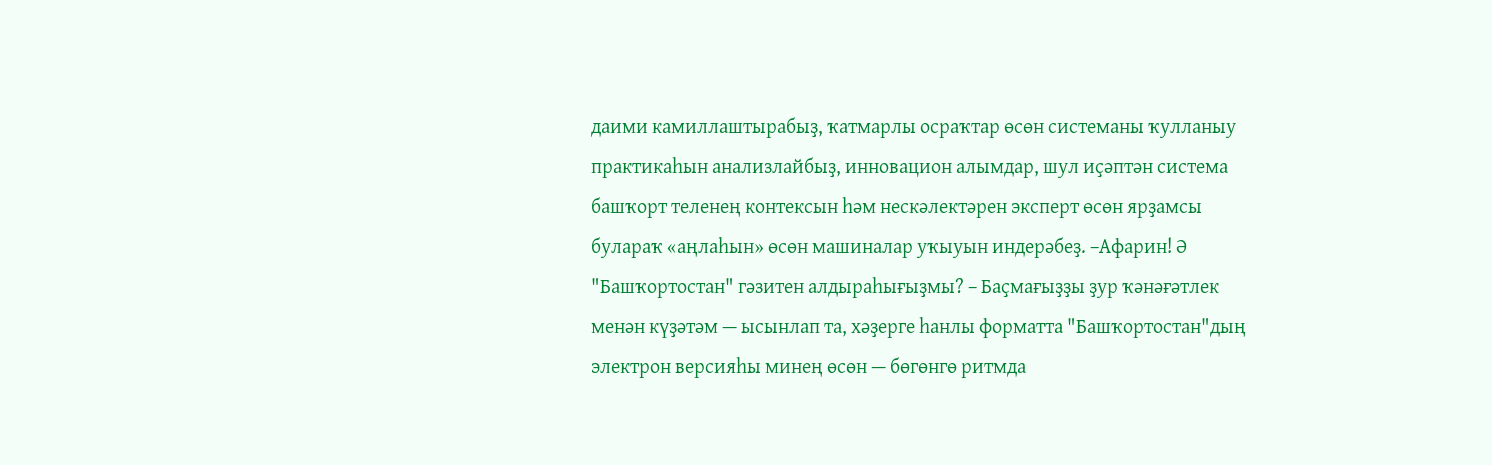даими камиллаштырабыҙ, ҡатмарлы осраҡтар өсөн системаны ҡулланыу практикаһын анализлайбыҙ, инновацион алымдар, шул иҫәптән система башҡорт теленең контексын һәм нескәлектәрен эксперт өсөн ярҙамсы булараҡ «аңлаһын» өсөн машиналар уҡыуын индерәбеҙ. –Афарин! Ә "Башҡортостан" гәзитен алдыраһығыҙмы? – Баҫмағыҙҙы ҙур ҡәнәғәтлек менән күҙәтәм — ысынлап та, хәҙерге һанлы форматта "Башҡортостан"дың электрон версияһы минең өсөн — бөгөнгө ритмда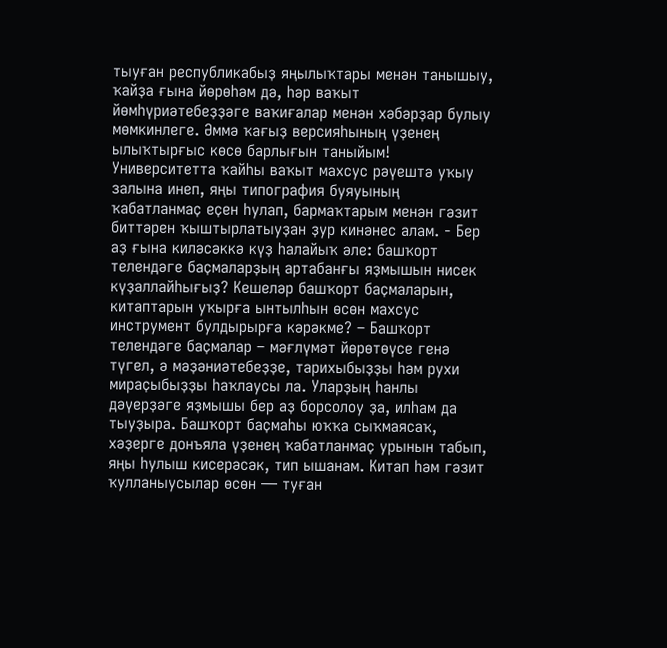тыуған республикабыҙ яңылыҡтары менән танышыу, ҡайҙа ғына йөрөһәм дә, һәр ваҡыт йөмһүриәтебеҙҙәге ваҡиғалар менән хәбәрҙар булыу мөмкинлеге. Әммә ҡағыҙ версияһының үҙенең ылыҡтырғыс көсө барлығын таныйым! Университетта ҡайһы ваҡыт махсус рәүештә уҡыу залына инеп, яңы типография буяуының ҡабатланмаҫ еҫен һулап, бармаҡтарым менән гәзит биттәрен ҡыштырлатыуҙан ҙур кинәнес алам. - Бер аҙ ғына киләсәккә күҙ һалайыҡ әле: башҡорт телендәге баҫмаларҙың артабанғы яҙмышын нисек күҙаллайһығыҙ? Кешеләр башҡорт баҫмаларын, китаптарын уҡырға ынтылһын өсөн махсус инструмент булдырырға кәрәкме? – Башҡорт телендәге баҫмалар – мәғлүмәт йөрөтөүсе генә түгел, ә мәҙәниәтебеҙҙе, тарихыбыҙҙы һәм рухи мираҫыбыҙҙы һаҡлаусы ла. Уларҙың һанлы дәүерҙәге яҙмышы бер аҙ борсолоу ҙа, илһам да тыуҙыра. Башҡорт баҫмаһы юҡҡа сыҡмаясаҡ, хәҙерге донъяла үҙенең ҡабатланмаҫ урынын табып, яңы һулыш кисерәсәк, тип ышанам. Китап һәм гәзит ҡулланыусылар өсөн — туған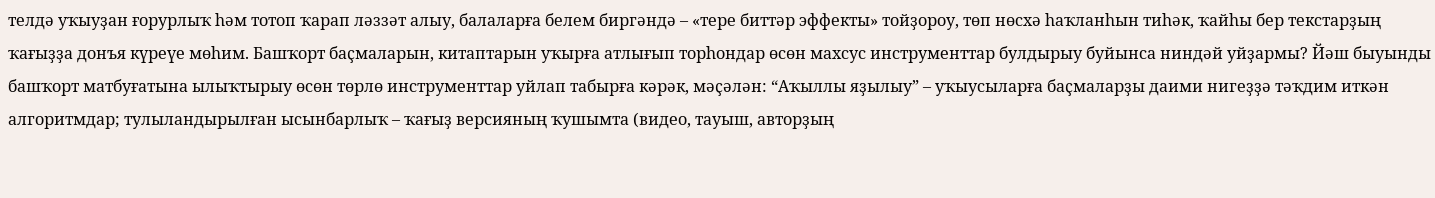телдә уҡыуҙан ғорурлыҡ һәм тотоп ҡарап ләззәт алыу, балаларға белем биргәндә – «тере биттәр эффекты» тойҙороу, төп нөсхә һаҡланһын тиһәк, ҡайһы бер текстарҙың ҡағыҙҙа донъя күреүе мөһим. Башҡорт баҫмаларын, китаптарын уҡырға атлығып торһондар өсөн махсус инструменттар булдырыу буйынса ниндәй уйҙармы? Йәш быуынды башҡорт матбуғатына ылыҡтырыу өсөн төрлө инструменттар уйлап табырға кәрәк, мәҫәлән: “Аҡыллы яҙылыу” – уҡыусыларға баҫмаларҙы даими нигеҙҙә тәҡдим иткән алгоритмдар; тулыландырылған ысынбарлыҡ – ҡағыҙ версияның ҡушымта (видео, тауыш, авторҙың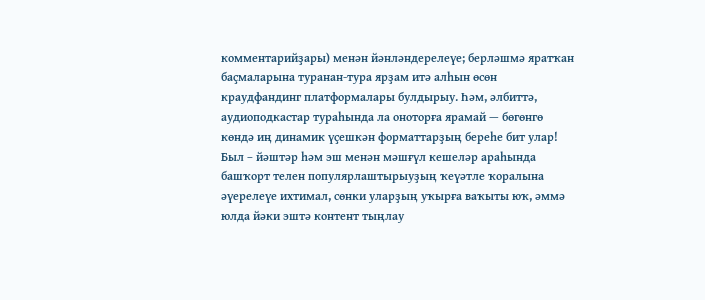комментарийҙары) менән йәнләндерелеүе; берләшмә яратҡан баҫмаларына туранан-тура ярҙам итә алһын өсөн краудфандинг платформалары булдырыу. Һәм, әлбиттә, аудиоподкастар тураһында ла оноторға ярамай — бөгөнгө көндә иң динамик үҫешкән форматтарҙың береһе бит улар! Был – йәштәр һәм эш менән мәшғүл кешеләр араһында башҡорт телен популярлаштырыуҙың ҡеүәтле ҡоралына әүерелеүе ихтимал, сөнки уларҙың уҡырға ваҡыты юҡ, әммә юлда йәки эштә контент тыңлау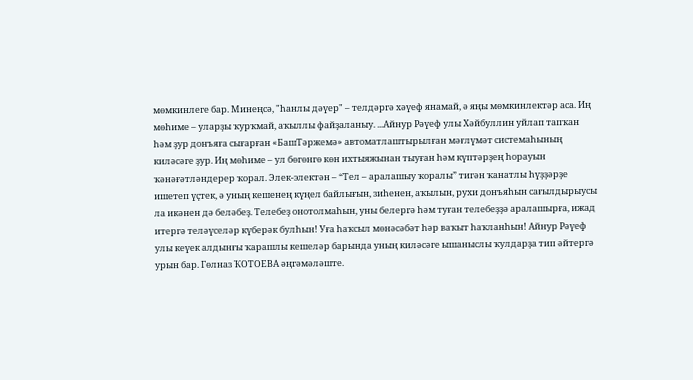мөмкинлеге бар. Минеңсә, "һанлы дәүер" – телдәргә хәүеф янамай, ә яңы мөмкинлектәр аса. Иң мөһиме – уларҙы ҡурҡмай, аҡыллы файҙаланыу. ...Айнур Рәүеф улы Хәйбуллин уйлап тапҡан һәм ҙур донъяға сығарған «БашТәржемә» автоматлаштырылған мәғлүмәт системаһының киләсәге ҙур. Иң мөһиме – ул бөгөнгө көн ихтыяжынан тыуған һәм күптәрҙең һорауын ҡәнәғәтләндерер ҡорал. Элек-электән – “Тел – аралашыу ҡоралы” тигән ҡанатлы һүҙҙәрҙе ишетеп үҫтек, ә уның кешенең күңел байлығын, зиһенен, аҡылын, рухи донъяһын сағылдырыусы ла икәнен дә беләбеҙ. Телебеҙ онотолмаһын, уны белергә һәм туған телебеҙҙә аралашырға, ижад итергә теләүселәр күберәк булһын! Уға һаҡсыл мөнәсәбәт һәр ваҡыт һаҡланһын! Айнур Рәүеф улы кеүек алдынғы ҡарашлы кешеләр барында уның киләсәге ышаныслы ҡулдарҙа тип әйтергә урын бар. Гөлназ ҠОТОЕВА әңгәмәләште.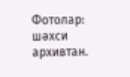Фотолар: шәхси архивтан.